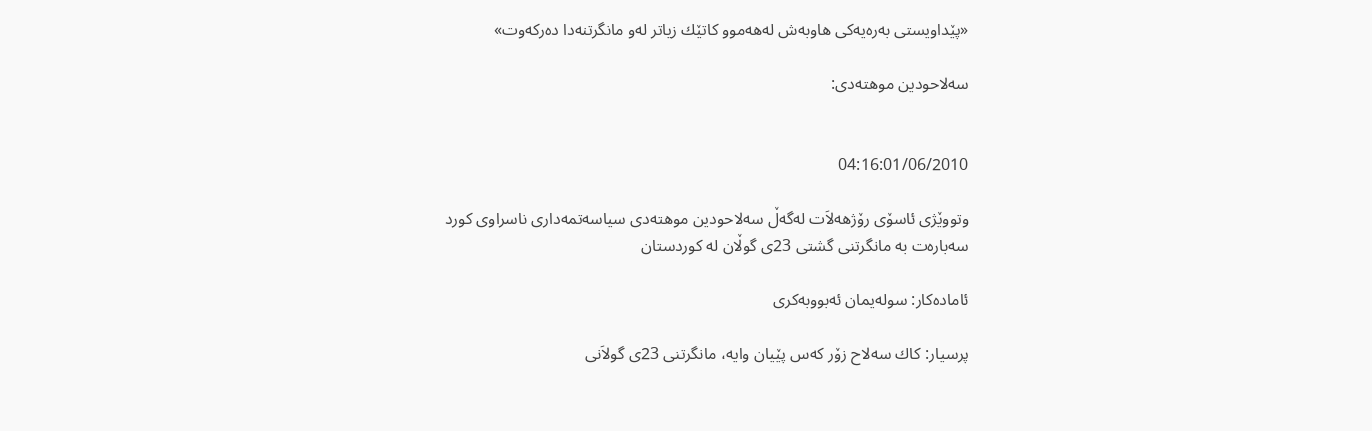«پێداویستی‌ به‌ره‌یه‌كی‌ هاوبه‌ش له‌هه‌موو كاتێك زیاتر له‌و مانگرتنه‌دا ده‌ركه‌وت»

سه‌لاحودین موهته‌دی‌:


04:16:01/06/2010

وتووێژی‌ ئاسۆی‌ رۆژهه‌لاَت له‌گه‌ڵ سه‌لاحودین موهته‌دی سیاسه‌تمه‌داری ناسراوی كورد سه‌باره‌ت به‌ مانگرتنی گشتی 23ی گوڵان له‌ كوردستان

ئاماده‌كار: سوله‌یمان ئه‌بووبه‌كری‌

پرسیار: كاك سه‌لاح زۆر كه‌س پێیان وایه‌، مانگرتنی‌ 23ی‌ گولاَنی‌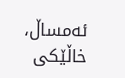ئه‌مساڵ، خاڵێكی‌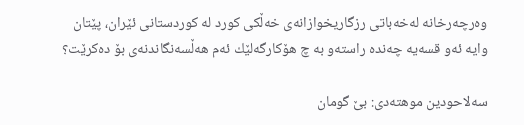وه‌رچه‌رخانه‌ له‌خه‌باتی‌ رزگاریخوازانه‌ی‌ خه‌ڵكی كورد له‌ كوردستانی ئێران، پێتان وایه‌ ئه‌و قسه‌یه‌ چه‌نده‌ راسته‌‌و به‌ چ هۆكارگه‌لێك ئه‌م هه‌ڵسه‌نگاندنه‌ی‌ بۆ ده‌كرێت؟

سه‌لاحودین موهته‌دی‌: بێ گومان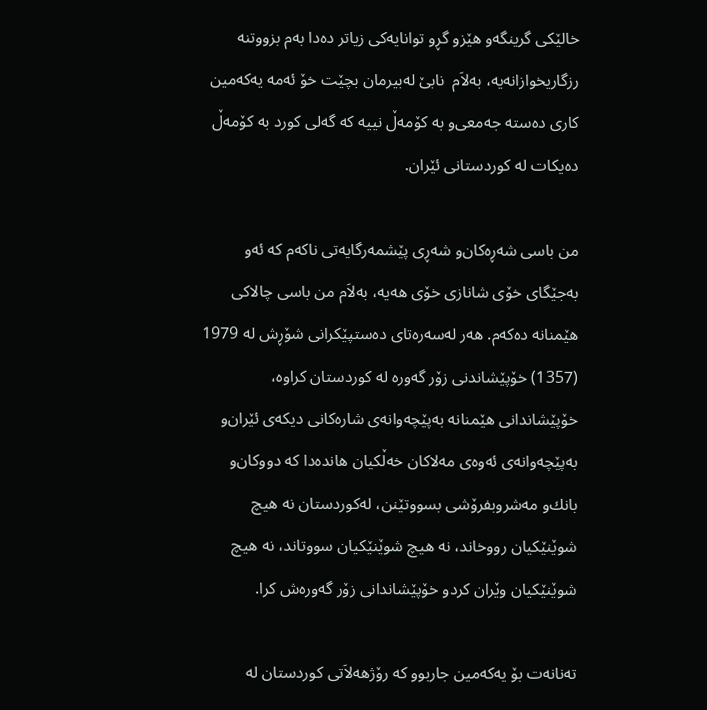خالێكی‌ گرینگه‌و هێز‌و گڕ‌و توانایه‌كی‌ زیاتر ده‌دا به‌م بزووتنه‌ رزگاریخوازانه‌یه‌، به‌لاَم  نابێ له‌بیرمان بچێت خۆ ئه‌مه‌ یه‌كه‌مین كاری‌ ده‌سته‌ جه‌معی‌‌و به‌ كۆمه‌ڵ نییه‌ كه‌ گه‌لی كورد به‌ كۆمه‌ڵ ده‌یكات له‌ كوردستانی‌ ئێران.

من باسی شه‌ڕه‌كان‌و شه‌ڕی‌ پێشمه‌رگایه‌تی‌ ناكه‌م كه‌ ئه‌و به‌جێگای‌ خۆی‌ شانازی‌ خۆی‌ هه‌یه‌، به‌لاَم من باسی چالاكی‌ هێمنانه‌ ده‌كه‌م. هه‌ر له‌سه‌ره‌تای‌ ده‌ستپێكرانی‌ شۆڕش له‌ 1979 (1357) خۆپێشاندنی‌ زۆر گه‌وره‌ له‌ كوردستان كراوه‌، خۆپێشاندانی‌ هێمنانه‌ به‌پێچه‌وانه‌ی‌ شاره‌كانی‌ دیكه‌ی‌ ئێران‌و به‌پێچه‌وانه‌ی‌ ئه‌وه‌ی‌ مه‌لاكان خه‌ڵكیان هانده‌دا كه‌ دووكان‌و بانك‌و مه‌شروبفرۆشی بسووتێنن، له‌كوردستان نه‌ هیچ شوێنێكیان رووخاند، نه‌ هیچ شوێنێكیان سووتاند، نه‌ هیچ شوێنێكیان وێران كرد‌و خۆپێشاندانی‌ زۆر گه‌وره‌ش كرا.

ته‌نانه‌ت بۆ یه‌كه‌مین جاربوو كه‌ رۆژهه‌لاَتی‌ كوردستان له‌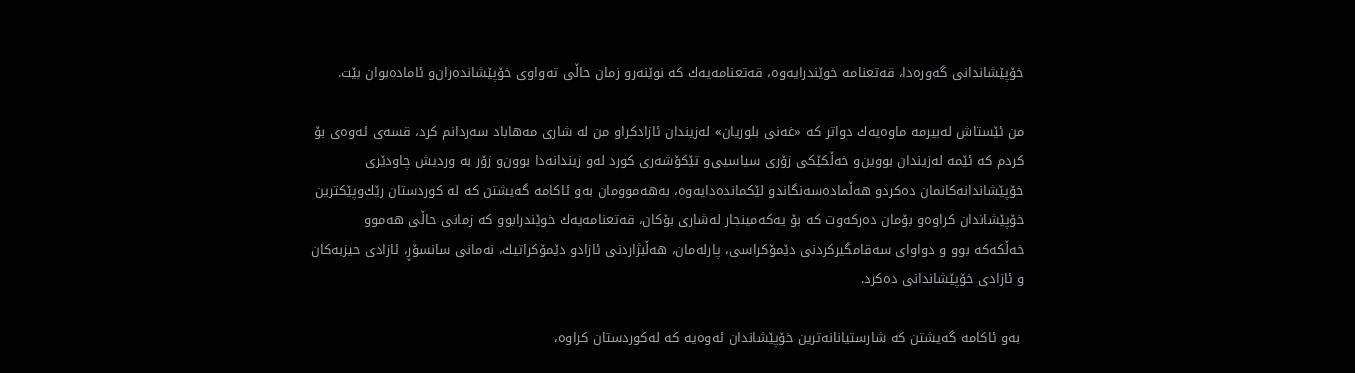خۆپێشاندانی‌ گه‌وره‌دا، قه‌تعنامه‌ خوێندرایه‌وه‌، قه‌تعنامه‌یه‌ك كه‌ نوێنه‌ر‌و زمان حاڵی‌ ته‌واوی‌ خۆپێشانده‌ران‌و ئاماده‌بوان بێت.

من ئێستاش له‌بیرمه‌ ماوه‌یه‌ك دواتر كه‌ «غه‌نی‌ بلوریان» له‌زیندان ئازادكرا‌و من له‌ شاری‌ مه‌هاباد سه‌ردانم كرد، قسه‌ی‌ ئه‌وه‌ی‌ بۆ كردم كه‌ ئێمه‌ له‌زیندان بووین‌و خه‌ڵكێكی‌ زۆری‌ سیاسیی‌‌و تێكۆشه‌ری‌ كورد له‌و زیندانه‌دا بوون‌و زۆر به‌ وردیش چاودێری‌ خۆپێشاندانه‌كانمان ده‌كرد‌و هه‌ڵماده‌سه‌نگاندو لێكمانده‌دایه‌وه‌، به‌هه‌موومان به‌و ئاكامه‌ گه‌یشتن كه‌ له‌ كوردستان رێك‌وپێكترین خۆپێشاندان كراوه‌‌و بۆمان ده‌ركه‌وت كه‌ بۆ یه‌كه‌مینجار له‌شاری‌ بۆكان، قه‌تعنامه‌یه‌ك خوێندرابوو كه‌ زمانی‌ حاڵی‌ هه‌موو خه‌ڵكه‌كه‌ بوو و دواوای‌ سه‌قامگیركردنی‌ دێمۆكراسی، پارله‌مان، هه‌ڵبژاردنی‌ ئازاد‌و دێمۆكراتیك، نه‌مانی‌ سانسۆڕ، ئازادی‌ حیزبه‌كان و ئازادی‌ خۆپێشاندانی‌ ده‌كرد.

 به‌و ئاكامه‌ گه‌یشتن كه‌ شارستیانانه‌ترین خۆپێشاندان ئه‌وه‌یه‌ كه‌ له‌كوردستان كراوه‌،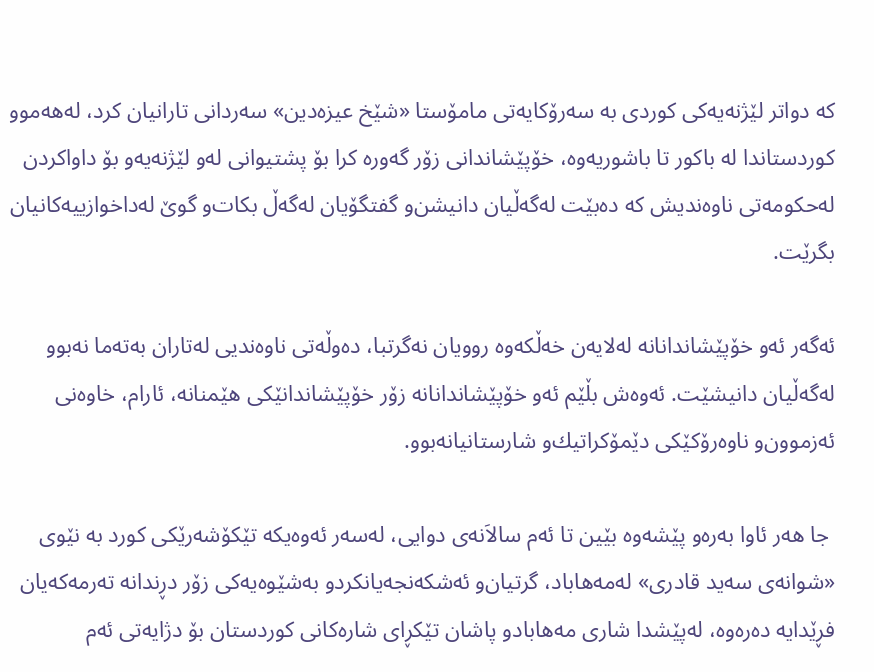كه‌ دواتر لێژنه‌یه‌كی‌ كوردی‌ به‌ سه‌رۆكایه‌تی‌ مامۆستا «شێخ عیزه‌دین» سه‌ردانی‌ تارانیان كرد، له‌هه‌موو كوردستاندا له‌ باكور تا باشوریه‌وه‌، خۆپێشاندانی‌ زۆر گه‌وره‌ كرا بۆ پشتیوانی‌ له‌و لێژنه‌یه‌‌و بۆ داواكردن له‌حكومه‌تی‌ ناوه‌ندیش كه‌ ده‌بێت له‌گه‌ڵیان دانیشن‌و گفتگۆیان له‌گه‌ڵ بكات‌و گوێ له‌داخوازییه‌كانیان بگرێت.

ئه‌گه‌ر ئه‌و خۆپێشاندانانه‌ له‌لایه‌ن خه‌ڵكه‌وه‌ روویان نه‌گرتبا، ده‌وڵه‌تی‌ ناوه‌ندیی‌ له‌تاران به‌ته‌ما نه‌بوو له‌گه‌ڵیان دانیشێت. ئه‌وه‌ش بڵێم ئه‌و خۆپێشاندانانه‌ زۆر خۆپێشاندانێكی‌ هێمنانه‌، ئارام، خاوه‌نی‌ ئه‌زموون‌و ناوه‌رۆكێكی‌ دێمۆكراتیك‌و شارستانیانه‌بوو.

 جا هه‌ر ئاوا به‌ره‌و پێشه‌وه‌ بێین تا ئه‌م سالاَنه‌ی‌ دوایی، له‌سه‌ر ئه‌وه‌یكه‌ تێكۆشه‌رێكی‌ كورد به‌ نێوی‌ «شوانه‌ی سه‌ید قادری‌» له‌مه‌هاباد، گرتیان‌و ئه‌شكه‌نجه‌یانكرد‌و به‌شێوه‌یه‌كی‌ زۆر دڕندانه‌ ته‌رمه‌كه‌یان فڕێدایه‌ ده‌ره‌وه‌، له‌پێشدا شاری‌ مه‌هاباد‌و پاشان تێكڕای‌ شاره‌كانی‌ كوردستان بۆ دژایه‌تی ئه‌م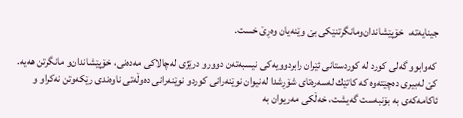جینایه‌ته‌،  خۆپێشاندان‌ومانگرتنێكی‌ بێ وێنه‌یان وه‌ڕێ خست.

 كه‌وابوو گه‌لی‌ كورد له‌ كوردستانی‌ ئێران رابردوویه‌كی‌ نیسبه‌ته‌ن دوور‌و درێژی‌ له‌چالاكی‌ مه‌ده‌نی‌، خۆپێشاندان‌و مانگرتن هه‌یه‌. كێ له‌بیری‌ ده‌چێته‌وه‌ كه‌ كاتێك له‌سه‌ره‌تای‌ شۆڕشدا له‌نیوان نوێنه‌رانی‌ كورد‌و نوێنه‌رانی‌ ده‌وڵه‌تی‌ ناوه‌ندی‌ رێكه‌وتن نه‌كراو و ئاكامه‌كه‌ی به‌ بۆنبه‌ست گه‌یشت، خه‌ڵكی‌ مه‌ریوان به‌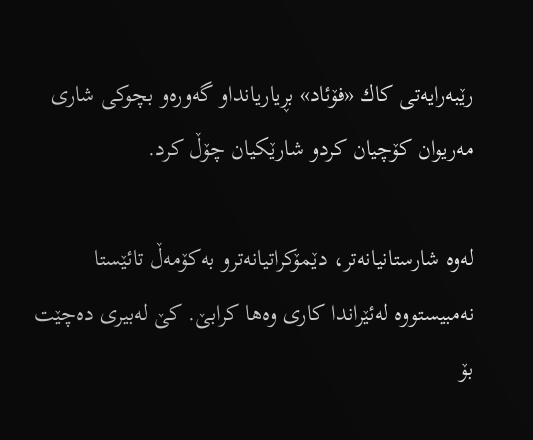رێبه‌رایه‌تی‌ كاك «فۆئاد» بڕیاریاندا‌و گه‌وره‌و بچوكی‌ شاری‌ مه‌ریوان كۆچیان كرد‌و شارێكیان چۆڵ كرد.

له‌وه‌ شارستانیانه‌تر، دێمۆكراتیانه‌تر‌و به‌كۆمه‌ڵ تائێستا نه‌مبیستووه‌ له‌ئێراندا كاری‌ وه‌ها كرابێ. كێ له‌بیری‌ ده‌چێت بۆ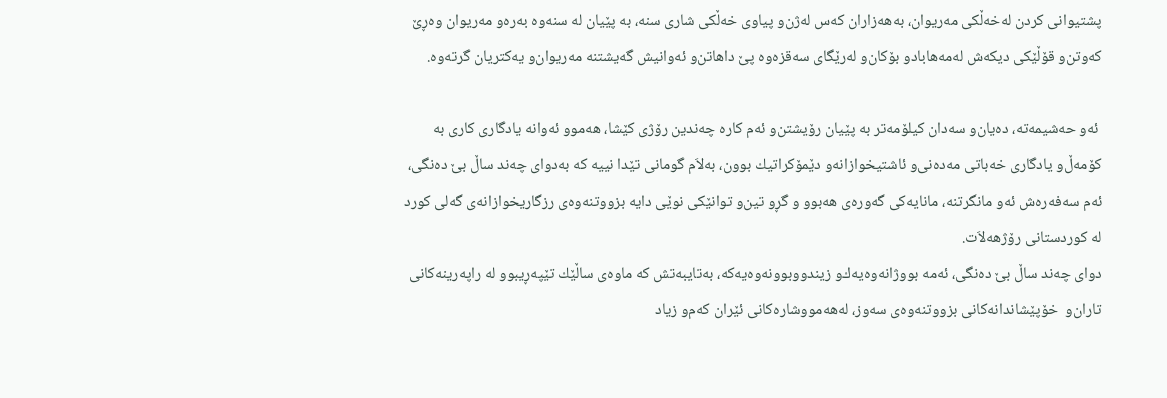پشتیوانی‌ كردن له‌خه‌ڵكی‌ مه‌ریوان، به‌هه‌زاران كه‌س له‌ژن‌و پیاوی‌ خه‌ڵكی‌ شاری‌ سنه‌، به‌ پێیان له‌ سنه‌وه‌ به‌ره‌و مه‌ریوان وه‌ڕێ كه‌وتن‌و قۆڵێكی‌ دیكه‌ش له‌مه‌هاباد‌و بۆكان‌و له‌رێگای‌ سه‌قزه‌وه‌ پێ داهاتن‌و ئه‌وانیش گه‌یشتنه‌ مه‌ریوان‌و یه‌كتریان گرته‌وه‌.

 ئه‌و حه‌شیمه‌ته‌، ده‌یان‌و سه‌دان كیلۆمه‌تر به‌ پێیان رۆیشتن‌و ئه‌م كاره‌ چه‌ندین رۆژی‌ كێشا، هه‌موو ئه‌وانه‌ یادگاری‌ كاری‌ به‌ كۆمه‌ڵ‌و یادگاری‌ خه‌باتی‌ مه‌ده‌نی‌‌و ئاشتیخوازانه‌‌و دێمۆكراتیك بوون، به‌لاَم گومانی‌ تێدا نییه‌ كه‌ به‌دوای‌ چه‌ند ساڵ بێ ده‌نگی، ئه‌م سه‌فه‌ره‌ش ئه‌و مانگرتنه‌، مانایه‌كی‌ گه‌وره‌ی‌ هه‌بوو و گڕ‌و تین‌و توانێكی‌ نوێی دایه‌ بزووتنه‌وه‌ی‌ رزگاریخوازانه‌ی‌ گه‌لی‌ كورد له‌ كوردستانی رۆژهه‌لاَت.
دوای‌ چه‌ند ساڵ بێ‌ ده‌نگی‌، ئه‌مه‌ بووژانه‌وه‌یه‌ك‌و زیندووبوونه‌وه‌یه‌كه‌، به‌تایبه‌تش كه‌ ماوه‌ی‌ ساڵێك تێپه‌ڕیبوو له‌ راپه‌رینه‌كانی‌ تاران‌و  خۆپێشاندانه‌كانی‌ بزووتنه‌وه‌ی‌ سه‌وز، له‌هه‌مووشاره‌كانی‌ ئێران كه‌م‌و زیاد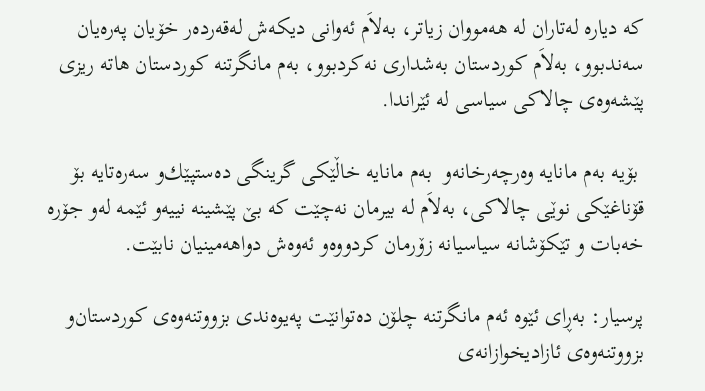كه‌ دیاره‌ له‌تاران له‌ هه‌مووان زیاتر، به‌لاَم ئه‌وانی‌ دیكه‌ش له‌قه‌رده‌ر خۆیان په‌ره‌یان سه‌ندبوو، به‌لاَم كوردستان به‌شداری‌ نه‌كردبوو، به‌م مانگرتنه‌ كوردستان هاته‌ ریزی‌ پێشه‌وه‌ی‌ چالاكی‌ سیاسی له‌ ئێراندا.

 بۆیه‌ به‌م مانایه‌ وه‌رچه‌رخانه‌‌و  به‌م مانایه‌ خاڵێكی‌ گرینگی‌ ده‌ستپێك‌و سه‌ره‌تایه‌ بۆ قۆناغێكی‌ نوێی‌ چالاكی‌، به‌لاَم له‌ بیرمان نه‌چێت كه‌ بێ پێشینه‌ نییه‌‌و ئێمه‌ له‌و جۆره‌ خه‌بات و تێكۆشانه‌ سیاسیانه‌ زۆرمان كردووه‌‌و ئه‌وه‌ش دواهه‌مینیان نابێت.

پرسیار: به‌ڕای‌ ئێوه‌ ئه‌م مانگرتنه‌ چلۆن ده‌توانێت په‌یوه‌ندی‌ بزووتنه‌وه‌ی‌ كوردستان‌و  بزووتنه‌وه‌ی‌ ئازادیخوازانه‌ی‌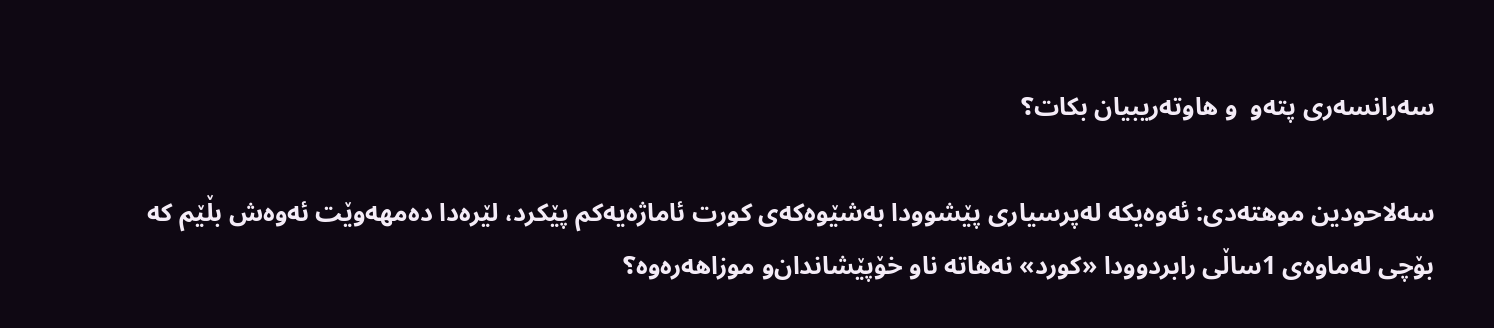سه‌رانسه‌ری‌ پته‌‌و  و هاوته‌ریبیان بكات؟

سه‌لاحودین موهته‌دی‌: ئه‌وه‌یكه‌ له‌پرسیاری‌ پێشوودا به‌شێوه‌كه‌ی‌ كورت ئاماژه‌یه‌كم پێكرد، لێره‌دا ده‌مهه‌وێت ئه‌وه‌ش بڵێم كه‌ بۆچی‌ له‌ماوه‌ی‌ 1ساڵی‌ رابردوودا «كورد» نه‌هاته‌ ناو خۆپێشاندان‌و موزاهه‌ره‌وه‌؟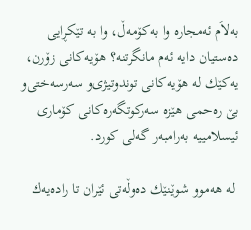به‌لاَم ئه‌مجاره‌ وا به‌كۆمه‌ڵ، وا به‌ تێكڕایی ده‌ستیان دایه‌ ئه‌م مانگرتنه‌؟ هۆیه‌كانی‌ زۆرن، یه‌كێك له‌ هۆیه‌كانی‌ توندوتیژی‌‌و سه‌رسه‌ختی‌‌و بێ ره‌حمی‌ هێزه‌ سه‌ركوتگه‌ره‌كانی‌ كۆماری‌ ئیسلامییه‌ به‌رامبه‌ر گه‌لی كورد.

 له‌ هه‌موو شوێنێك ده‌وڵه‌تی‌ ئێران تا راده‌یه‌ك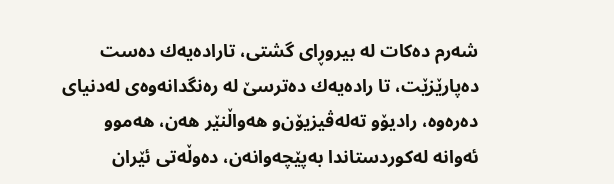شه‌رم ده‌كات له‌ بیروڕای‌ گشتی‌، تاراده‌یه‌ك ده‌ست ده‌پارێزێت، تا راده‌یه‌ك ده‌ترسێ له‌ ره‌نگدانه‌وه‌ی‌ له‌دنیای‌ ده‌ره‌وه‌، رادیۆ‌و ته‌له‌ڤیزیۆن‌و هه‌واڵنێر هه‌ن، هه‌موو ئه‌وانه‌ له‌كوردستاندا به‌پێچه‌وانه‌ن، ده‌وڵه‌تی‌ ئێران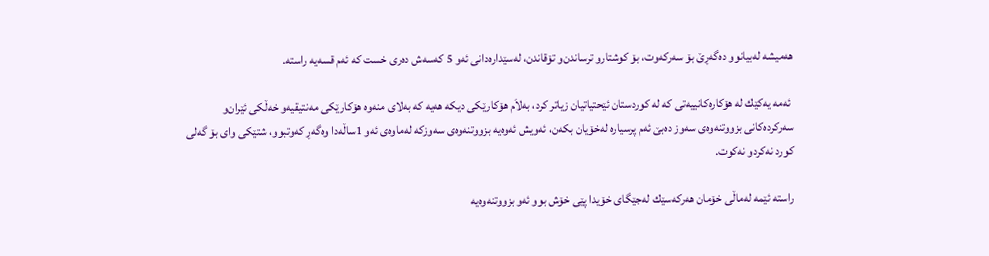هه‌میشه‌ له‌بیانوو ده‌گه‌ڕێ بۆ سه‌ركه‌وت، بۆ كوشتار‌و ترساندن‌و تۆقاندن، له‌سێداره‌دانی‌ ئه‌و 5 كه‌سه‌ش ده‌ری‌ خست كه‌ ئه‌م قسه‌یه‌ راسته‌.

 ئه‌مه‌ یه‌كێك له‌ هۆكاره‌كانییه‌تی‌ كه‌ له‌ كوردستان ئێحتیاتیان زیاتر كرد، به‌لاَم هۆكارێكی‌ دیكه‌ هه‌یه‌ كه‌ به‌لای‌ منه‌وه‌ هۆكارێكی‌ مه‌نتیقیه‌‌و خه‌ڵكی ئێران‌و سه‌ركرده‌كانی‌ بزووتنه‌وه‌ی‌ سه‌وز ده‌بێ ئه‌م پرسیاره‌ له‌خۆیان بكه‌ن، ئه‌ویش ئه‌وه‌یه‌ بزووتنه‌وه‌ی‌ سه‌وزكه‌ له‌ماوه‌ی‌ ئه‌و 1ساڵه‌دا وه‌گه‌ڕ كه‌وتبوو، شتێكی‌ وای‌ بۆ گه‌لی‌ كورد نه‌كرد‌و نه‌كوت.

راسته‌ ئێمه‌ له‌ماڵی خۆمان هه‌ركه‌سێك له‌جێگای‌ خۆیدا پێی خۆش بوو ئه‌و بزووتنه‌وه‌یه‌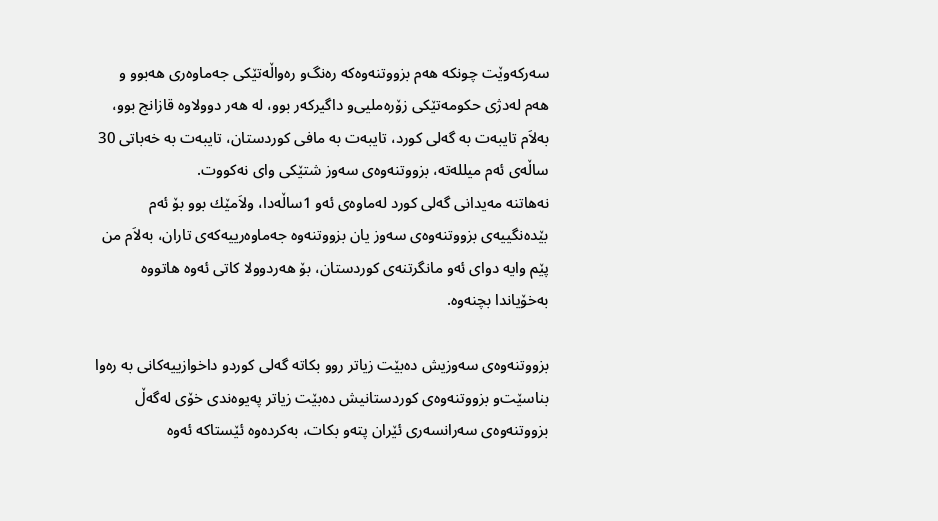سه‌ركه‌وێت چونكه‌ هه‌م بزووتنه‌وه‌كه‌ ره‌نگ‌و ره‌واڵه‌تێكی‌ جه‌ماوه‌ری‌ هه‌بوو و هه‌م له‌دژی‌ حكومه‌تێكی‌ زۆره‌ملیی‌‌و داگیركه‌ر بوو، له‌ هه‌ر دوولاوه‌ قازانج بوو، به‌لاَم تایبه‌ت به‌ گه‌لی‌ كورد، تایبه‌ت به‌ مافی‌ كوردستان، تایبه‌ت به‌ خه‌باتی‌ 30 ساڵه‌ی‌ ئه‌م میلله‌ته‌، بزووتنه‌وه‌ی‌ سه‌وز شتێكی‌ وای‌ نه‌كووت.
نه‌هاتنه‌ مه‌یدانی‌ گه‌لی‌ كورد له‌ماوه‌ی‌ ئه‌و 1ساڵه‌دا، ولاَمێك بوو بۆ ئه‌م بێده‌نگییه‌ی‌ بزووتنه‌وه‌ی‌ سه‌وز یان بزووتنه‌وه‌ جه‌ماوه‌رییه‌كه‌ی‌ تاران، به‌لاَم من پێم وایه‌ دوای‌ ئه‌و مانگرتنه‌ی‌ كوردستان، بۆ هه‌ردوولا كاتی‌ ئه‌وه‌ هاتووه‌ به‌خۆیاندا بچنه‌وه‌.

بزووتنه‌وه‌ی‌ سه‌وزیش ده‌بێت زیاتر روو بكاته‌ گه‌لی‌ كورد‌و داخوازییه‌كانی‌ به‌ ره‌وا بناسێت‌و بزووتنه‌وه‌ی‌ كوردستانیش ده‌بێت زیاتر په‌یوه‌ندی‌ خۆی‌ له‌گه‌ڵ بزووتنه‌وه‌ی‌ سه‌رانسه‌ری‌ ئێران پته‌و بكات، به‌كرده‌وه‌ ئێستاكه‌ ئه‌وه‌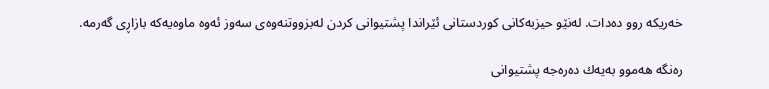خه‌ریكه‌ روو ده‌دات. له‌نێو حیزبه‌كانی‌ كوردستانی‌ ئێراندا پشتیوانی‌ كردن له‌بزووتنه‌وه‌ی‌ سه‌وز ئه‌وه‌ ماوه‌یه‌كه‌ بازاڕی‌ گه‌رمه‌.

ره‌نگه‌ هه‌موو به‌یه‌ك ده‌ره‌جه‌ پشتیوانی‌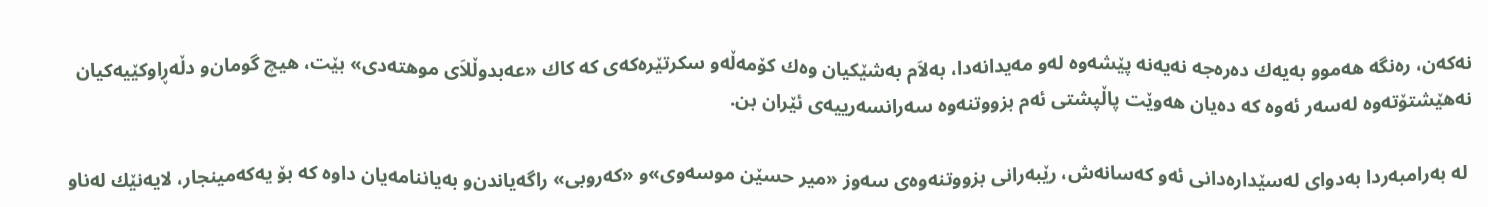نه‌كه‌ن، ره‌نگه‌ هه‌موو به‌یه‌ك ده‌ره‌جه‌ نه‌یه‌نه‌ پێشه‌وه‌ له‌و مه‌یدانه‌دا، به‌لاَم به‌شێكیان وه‌ك كۆمه‌ڵه‌‌و سكرتێره‌كه‌ی‌ كه‌ كاك «عه‌بدوڵلاَی‌ موهته‌دی‌» بێت، هیچ گومان‌و دڵه‌ڕاوكێیه‌كیان نه‌هێشتۆته‌وه‌ له‌سه‌ر ئه‌وه‌ كه‌ ده‌یان هه‌وێت پاڵپشتی‌ ئه‌م بزووتنه‌وه‌ سه‌رانسه‌رییه‌ی‌ ئێران بن.

 له‌ به‌رامبه‌ردا به‌دوای‌ له‌سێداره‌دانی‌ ئه‌و كه‌سانه‌ش، رێبه‌رانی‌ بزووتنه‌وه‌ی‌ سه‌وز «میر حسێن موسه‌وی‌»و «كه‌روبی» راگه‌یاندن‌و به‌یاننامه‌یان داوه‌ كه‌ بۆ یه‌كه‌مینجار، لایه‌نێك له‌ناو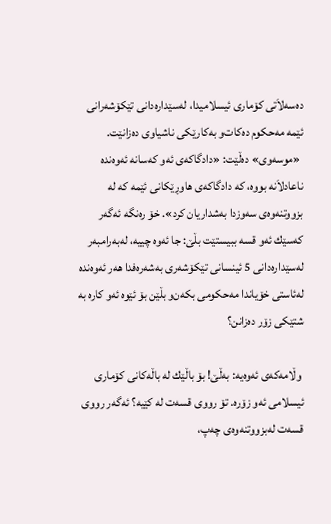ده‌سه‌لاَتی‌ كۆماری‌ ئیسلامیدا، له‌سێداره‌دانی‌ تێكۆشه‌رانی‌ ئێمه‌ مه‌حكوم ده‌كات‌و به‌كارێكی‌ ناشیاوی‌ ده‌زانێت.
 «موسه‌وی‌» ده‌ڵێت: «دادگاكه‌ی‌ ئه‌و كه‌سانه‌ ئه‌وه‌نده‌ ناعادلاَنه‌ بووه‌، كه‌ دادگاكه‌ی‌ هاوڕێكانی‌ ئێمه‌ كه‌ له‌ بزووتنه‌وه‌ی‌ سه‌وزدا به‌شداریان كرد». خۆ ره‌نگه‌ ئه‌گه‌ر كه‌سێك ئه‌و قسه‌ ببیستێت بڵێ: جا ئه‌وه‌ چییه‌، له‌به‌رامبه‌ر له‌سێداره‌دانی‌ 5 ئینسانی‌ تێكۆشه‌ری‌ به‌شه‌ره‌فدا هه‌ر ئه‌وه‌نده‌ له‌ئاستی‌ خۆیاندا مه‌حكومی‌ بكه‌ن‌و بڵێن بۆ ئێوه‌ ئه‌و كاره‌ به‌ شتێكی‌ زۆر ده‌زانن؟

 وڵامه‌كه‌ی‌ ئه‌وه‌یه‌: به‌ڵێ! بۆ باڵێك له‌ باڵه‌كانی‌ كۆماری‌ ئیسلامی‌ ئه‌و زۆره‌. تۆ رووی‌ قسه‌ت له‌ كێیه‌؟ ئه‌گه‌ر رووی‌ قسه‌ت له‌بزووتنه‌وه‌ی‌ چه‌پ،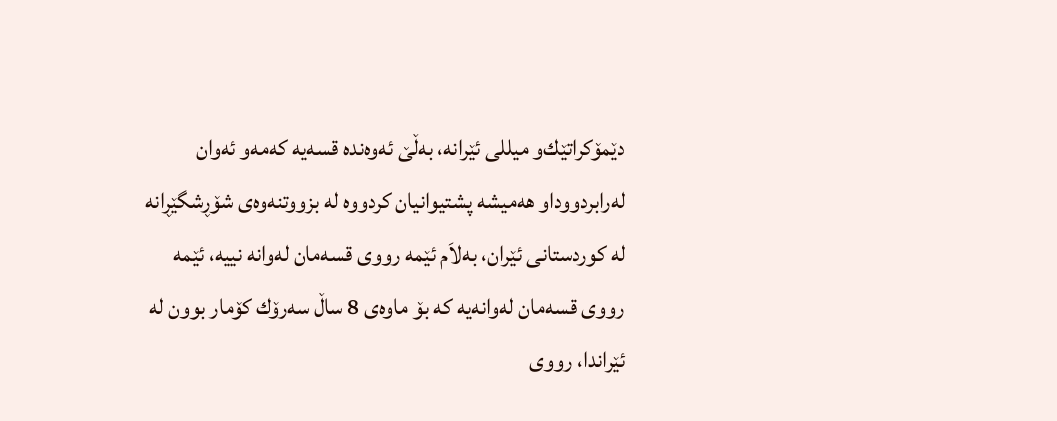دێمۆكراتێك‌و میللی‌ ئێرانه‌، به‌ڵێ ئه‌وه‌نده‌ قسه‌یه‌ كه‌مه‌‌و ئه‌وان له‌رابردوودا‌و هه‌میشه‌ پشتیوانیان كردووه‌ له‌ بزووتنه‌وه‌ی‌ شۆڕشگێڕانه‌ له‌ كوردستانی ئێران، به‌لاَم ئێمه‌ رووی‌ قسه‌مان له‌وانه‌ نییه‌، ئێمه‌ رووی‌ قسه‌مان له‌وانه‌یه‌ كه‌ بۆ ماوه‌ی‌ 8 ساڵ سه‌رۆك كۆمار بوون له‌ ئێراندا، رووی‌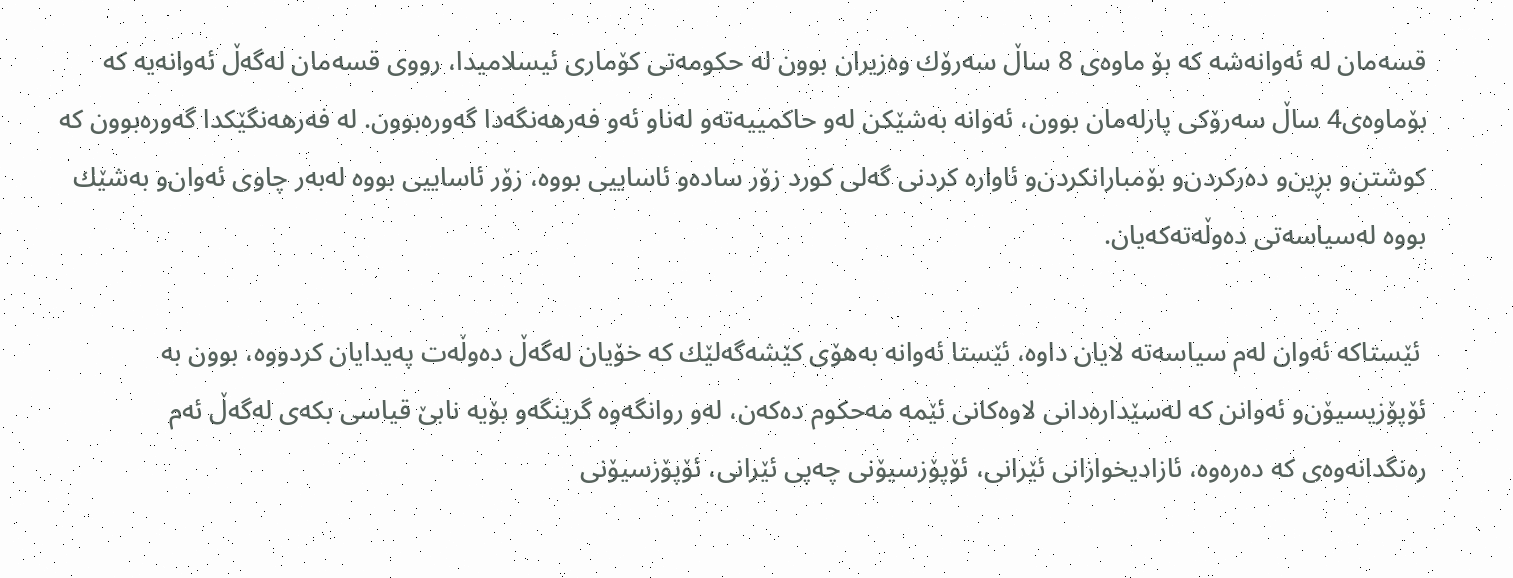قسه‌مان له‌ ئه‌وانه‌شه‌ كه‌ بۆ ماوه‌ی‌ 8 ساڵ سه‌رۆك وه‌زیران بوون له‌ حكومه‌تی‌ كۆماری‌ ئیسلامیدا، رووی‌ قسه‌مان له‌گه‌ڵ ئه‌وانه‌یه‌ كه‌ بۆماوه‌ی‌4 ساڵ سه‌رۆكی‌ پارله‌مان بوون، ئه‌وانه‌ به‌شێكن له‌و حاكمییه‌ته‌‌و له‌ناو ئه‌و فه‌رهه‌نگه‌دا گه‌وره‌بوون. له‌ فه‌رهه‌نگێكدا گه‌وره‌بوون كه‌ كوشتن‌و بڕین‌و ده‌ركردن‌و بۆمبارانكردن‌و ئاواره‌ كردنی‌ گه‌لی‌ كورد زۆر ساده‌‌و ئاساییی‌ بووه‌، زۆر ئاساییی‌ بووه‌ له‌به‌ر چاوی‌ ئه‌وان‌و به‌شێك بووه‌ له‌سیاسه‌تی‌ ده‌وڵه‌ته‌كه‌یان.

 ئێستاكه‌ ئه‌وان له‌م سیاسه‌ته‌ لایان داوه‌، ئێستا ئه‌وانه‌ به‌هۆی‌ كێشه‌گه‌لێك كه‌ خۆیان له‌گه‌ڵ ده‌وڵه‌ت په‌یدایان كردووه‌، بوون به‌ ئۆپۆزیسیۆن‌و ئه‌وانن كه‌ له‌سێداره‌دانی‌ لاوه‌كانی‌ ئێمه‌ مه‌حكوم ده‌كه‌ن، له‌و روانگه‌وه‌ گرینگه‌‌و بۆیه‌ نابێ قیاسی بكه‌ی‌ له‌گه‌ڵ ئه‌م ره‌نگدانه‌وه‌ی‌ كه‌ ده‌ره‌وه‌، ئازادیخوازانی‌ ئێرانی‌، ئۆپۆزسیۆنی‌ چه‌پی‌ ئێرانی‌، ئۆپۆزسیۆنی‌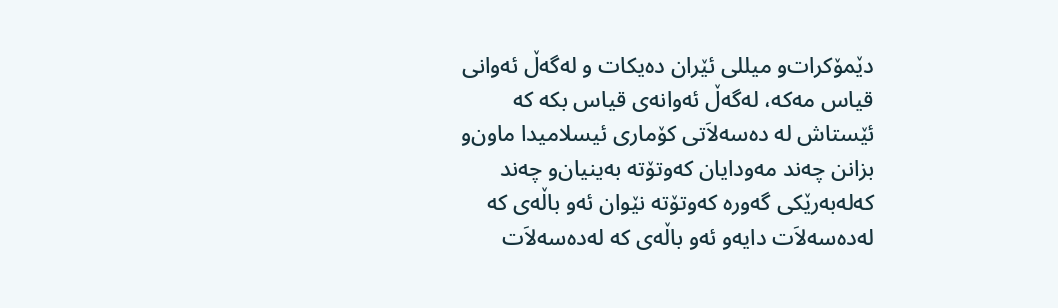دێمۆكرات‌و میللی‌ ئێران ده‌یكات و له‌گه‌ڵ ئه‌وانی‌ قیاس مه‌كه‌، له‌گه‌ڵ ئه‌وانه‌ی‌ قیاس بكه‌ كه‌ ئێستاش له‌ ده‌سه‌لاَتی‌ كۆماری‌ ئیسلامیدا ماون‌و بزانن چه‌ند مه‌ودایان كه‌وتۆته‌ به‌ینیان‌و چه‌ند كه‌له‌به‌رێكی‌ گه‌وره‌ كه‌وتۆته‌ نێوان ئه‌و باڵه‌ی‌ كه‌ له‌ده‌سه‌لاَت دایه‌‌و ئه‌و باڵه‌ی‌ كه‌ له‌ده‌سه‌لاَت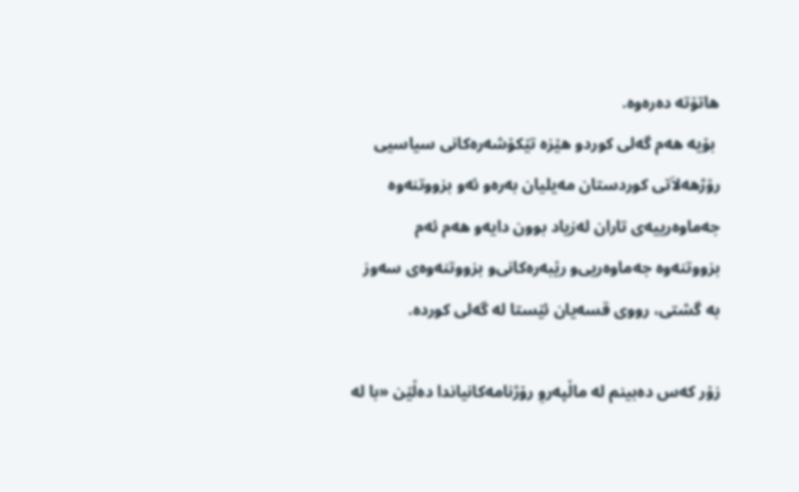هاتۆته‌ ده‌ره‌وه‌.
 بۆیه‌ هه‌م گه‌لی كورد‌و هێزه‌ تێكۆشه‌ره‌كانی‌ سیاسیی‌ رۆژهه‌لاَتی‌ كوردستان مه‌یلیان به‌ره‌و ئه‌و بزووتنه‌وه‌ جه‌ماوه‌رییه‌ی‌ تاران له‌زیاد بوون دایه‌‌و هه‌م ئه‌م بزووتنه‌وه‌ جه‌ماوه‌ریی‌و رێبه‌ره‌كانی‌‌و بزووتنه‌وه‌ی‌ سه‌وز به‌ گشتی‌، رووی‌ قسه‌یان ئێستا له‌ گه‌لی‌ كورده‌.

زۆر كه‌س ده‌بینم له‌ ماڵپه‌روِ رۆژنامه‌كانیاندا ده‌ڵێن «با له‌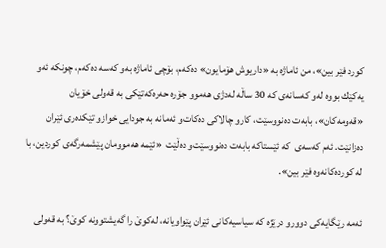كورد فێر بین»، من ئاماژه‌ به‌ «داریوش هۆمایون» ده‌كه‌م، بۆچی‌ ئاماژه‌ به‌و كه‌سه‌ ده‌كه‌م، چونكه‌ ئه‌و یه‌كێك بووه‌ له‌و كه‌سانه‌ی‌ كه‌ 30 ساڵه‌ له‌دژی‌ هه‌موو جۆره‌ حه‌ره‌كه‌تێكی‌ به‌ قه‌ولی‌ خۆیان «قه‌ومه‌كان»، بابه‌ت ده‌نووسێت، كار‌و چالاكی‌ ده‌كات‌و ئه‌مانه‌ به‌ جودایی‌ خواز‌و تێكده‌ری‌ ئێران ده‌زانێت. ئه‌م كه‌سه‌ی  كه‌ ئێستاكه‌ بابه‌ت ده‌نووسێت‌و ده‌ڵێت  «ئێمه‌ هه‌موومان پێشمه‌رگه‌ی‌ كوردین، با له‌ كورده‌كانه‌وه‌ فێر بین».

ئه‌مه‌ رێگایه‌كی‌ دوور‌و درێژه‌ كه‌ سیاسیه‌كانی‌ ئێران پێواویانه‌، له‌كوێ را گه‌یشتوونه‌ كوێ؟ به‌ قه‌ولی‌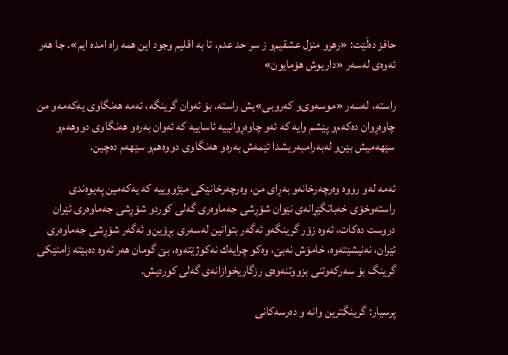حافز ده‌ڵێت: «رهرو منزل عشقیم‌و ز سر حد عدم، تا به‌ اقلیم وجود این همه‌ راه‌ امده‌ ایم». جا هه‌ر ئه‌وه‌ی‌ له‌سه‌ر «داریوش هۆمایون»

راسته‌، له‌سه‌ر «موسه‌وی‌‌و كه‌روبی»یش راسته‌. بۆ ئه‌وان گرینگه‌، ئه‌مه‌ هه‌نگاوی‌ یه‌كه‌مه‌‌و من چاوه‌ڕوان ده‌كه‌م‌و پێشم وایه‌ كه‌ ئه‌و چاوه‌ڕوانییه‌ ئاساییه‌ كه‌ ئه‌وان به‌ره‌و هه‌نگاوی‌ دووهه‌م‌و سێهه‌میش بێن‌و له‌به‌رامبه‌ریشدا ئێمه‌ش به‌ره‌و هه‌نگاوی‌ دووه‌هم‌و سێهه‌م ده‌چین.

ئه‌مه‌ له‌و رووه‌ وه‌رچه‌رخانه‌‌و به‌ڕای‌ من، وه‌رچه‌رخانێكی‌ مێژووییه‌ كه‌ یه‌كه‌مین په‌یوه‌ندی‌ راسته‌وخۆی‌ خه‌باتگێڕانه‌ی‌ نێوان شۆڕشی‌ جه‌ماوه‌ری‌ گه‌لی‌ كورد‌و شۆڕشی‌ جه‌ماوه‌ری‌ ئێران دروست ده‌كات، ئه‌وه‌ زۆر گرینگه‌‌و ئه‌گه‌ر بتوانین له‌سه‌ری‌ بڕۆین‌و ئه‌گه‌ر شۆڕشی‌ جه‌ماوه‌ری‌ ئێران، نه‌نیشێته‌وه‌، خامۆش نه‌بێ، وه‌كو چرایه‌ك نه‌كوژێته‌وه‌، بێ گومان هه‌ر ئه‌وه‌ ده‌بێته‌ زامنێكی‌ گرینگ بۆ سه‌ركه‌وتنی‌ بزووتنه‌وه‌ی‌ رزگاریخوازانه‌ی‌ گه‌لی كوردیش.

پرسیار: گرینگترین وانه‌ و ده‌رسه‌كانی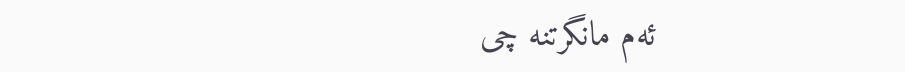ئه‌م مانگرتنه‌ چی‌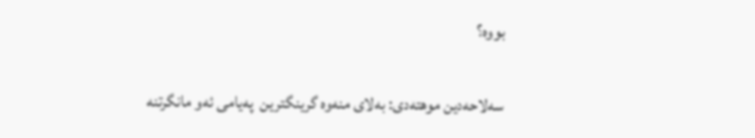بووه‌؟

سه‌لاحه‌دین موهته‌دی‌: به‌لای‌ منه‌وه‌ گرینگترین  په‌یامی‌ ئه‌و مانگرتنه‌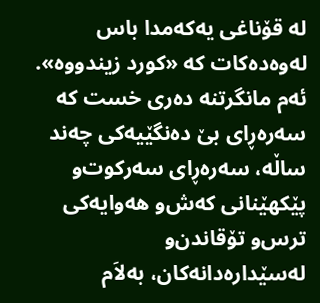له‌ قۆناغی‌ یه‌كه‌مدا باس له‌وه‌ده‌كات كه‌ «كورد زیندووه‌». ئه‌م مانگرتنه‌ ده‌ری‌ خست كه‌ سه‌ره‌ڕای‌ بێ ده‌نگێیه‌كی‌ چه‌ند ساڵه‌، سه‌ره‌ڕای‌ سه‌ركوت‌و پێكهێنانی‌ كه‌ش‌و هه‌وایه‌كی‌ ترس‌و تۆقاندن‌و له‌سێداره‌دانه‌كان، به‌لاَم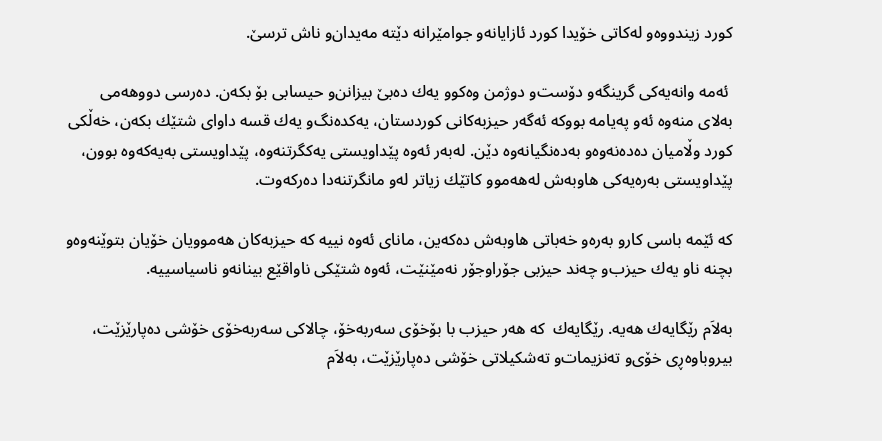كورد زیندووه‌‌و له‌كاتی‌ خۆیدا كورد ئازایانه‌‌و جوامێرانه‌ دێته‌ مه‌یدان‌و ناش ترسێ.

 ئه‌مه‌ وانه‌یه‌كی‌ گرینگه‌‌و دۆست‌و دوژمن وه‌كوو یه‌ك ده‌بێ بیزانن‌و حیسابی بۆ بكه‌ن. ده‌رسی دووهه‌می‌ به‌لای‌ منه‌وه‌ ئه‌و په‌یامه‌ بووكه‌ ئه‌گه‌ر حیزبه‌كانی‌ كوردستان، یه‌كده‌نگ‌و یه‌ك قسه‌ داوای‌ شتێك بكه‌ن، خه‌ڵكی كورد وڵامیان ده‌ده‌نه‌وه‌‌و به‌ده‌نگیانه‌وه‌ دێن. له‌به‌ر ئه‌وه‌ پێداویستی‌ یه‌كگرتنه‌وه‌، پێداویستی‌ به‌یه‌كه‌وه‌ بوون، پێداویستی‌ به‌ره‌یه‌كی‌ هاوبه‌ش له‌هه‌موو كاتێك زیاتر له‌و مانگرتنه‌دا ده‌ركه‌وت.

كه‌ ئێمه‌ باسی كار‌و به‌ره‌و خه‌باتی‌ هاوبه‌ش ده‌كه‌ین، مانای‌ ئه‌وه‌ نییه‌ كه‌ حیزبه‌كان هه‌موویان خۆیان بتوێنه‌وه‌‌و بچنه‌ ناو یه‌ك حیزب‌و چه‌ند حیزبی جۆراوجۆر نه‌مێنێت، ئه‌وه‌ شتێكی‌ ناواقێع بینانه‌‌و ناسیاسییه‌.

به‌لاَم رێگایه‌ك هه‌یه‌. رێگایه‌ك  كه‌ هه‌ر حیزب با بۆخۆی‌ سه‌ربه‌خۆ، چالاكی‌ سه‌ربه‌خۆی‌ خۆشی ده‌پارێزێت، بیروباوه‌ڕی‌ خۆی‌و ته‌نزیمات‌و ته‌شكیلاتی‌ خۆشی ده‌پارێزێت، به‌لاَم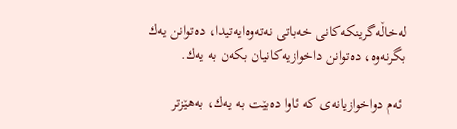له‌خاڵه‌گرینكه‌كانی‌ خه‌باتی‌ نه‌ته‌وه‌ایه‌تیدا، ده‌توانن یه‌ك بگرنه‌وه‌، ده‌توانن داخوازیه‌كانیان بكه‌ن به‌ یه‌ك.

 ئه‌م دواخوازیانه‌ی‌ كه‌ ئاوا ده‌بێت به‌ یه‌ك، به‌هێزتر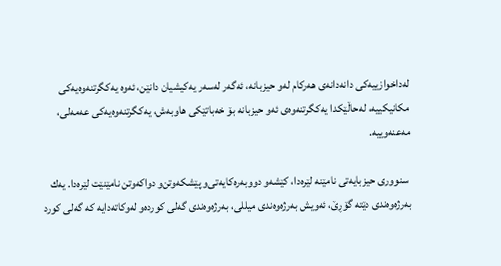له‌داخوازییه‌كی‌ دانه‌دانه‌ی‌ هه‌ركام له‌و حیزبانه‌، ئه‌گه‌ر له‌سه‌ر یه‌كیشیان دانێن، ئه‌وه‌ یه‌كگرتنه‌وه‌یه‌كی‌ مكانیكییه‌، له‌حاڵێكدا یه‌كگرتنه‌وه‌ی‌ ئه‌و حیزبانه‌ بۆ خه‌باتێكی‌ هاوبه‌ش، یه‌كگرتنه‌وه‌یه‌كی‌ عه‌مه‌لی، مه‌عنه‌وییه‌.

 سنووری‌ حیزبایه‌تی‌ نامێنه‌ لێره‌دا، كێشه‌‌و دووبه‌ره‌كایه‌تی‌‌و پێشكه‌وتن‌و دواكه‌وتن نامێنێت لێره‌دا. یه‌ك به‌رژه‌وه‌ندی‌ دێته‌ گۆڕێ، ئه‌ویش به‌رژه‌وه‌ندی‌ میللی‌، به‌رژه‌وه‌ندی‌ گه‌لی كورده‌‌و له‌وكاته‌دایه‌ كه‌ گه‌لی‌ كورد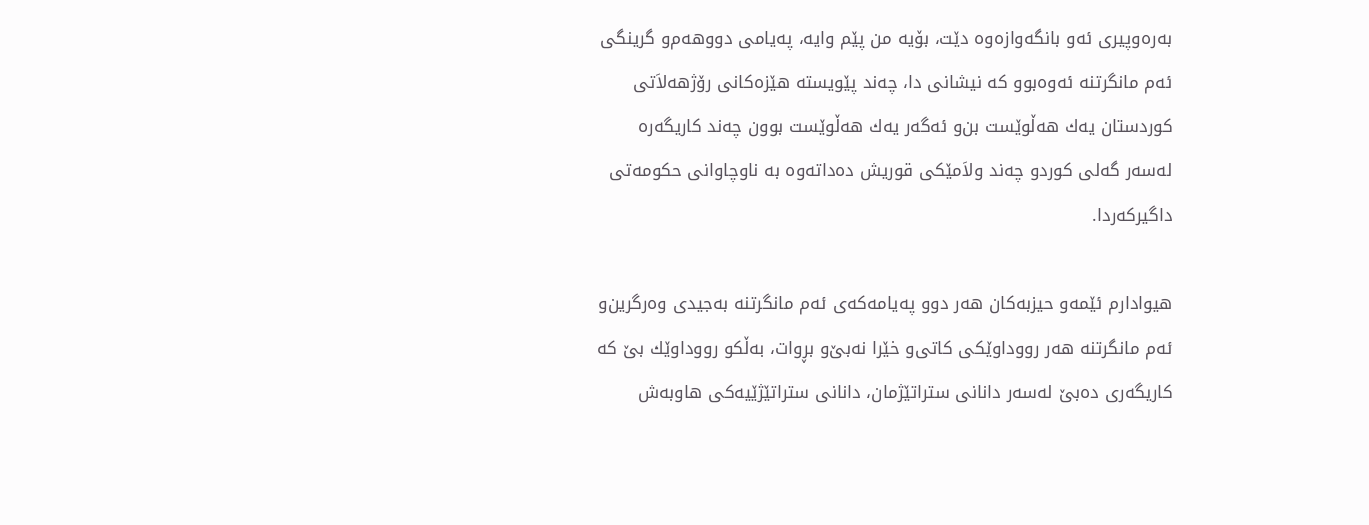به‌ره‌وپیری‌ ئه‌و بانگه‌وازه‌وه‌ دێت، بۆیه‌ من پێم وایه‌، په‌یامی‌ دووهه‌م‌و گرینگی‌ ئه‌م مانگرتنه‌ ئه‌وه‌بوو كه‌ نیشانی‌ دا، چه‌ند پێویسته‌ هێزه‌كانی‌ رۆژهه‌لاَتی‌ كوردستان یه‌ك هه‌ڵوێست بن‌و ئه‌گه‌ر یه‌ك هه‌ڵوێست بوون چه‌ند كاریگه‌ره‌ له‌سه‌ر گه‌لی كورد‌و چه‌ند ولاَمێكی‌ قوریش ده‌داته‌وه‌ به‌ ناوچاوانی‌ حكومه‌تی‌ داگیركه‌ردا.

هیوادارم ئێمه‌‌و حیزبه‌كان هه‌ر دوو په‌یامه‌كه‌ی ئه‌م مانگرتنه‌ به‌جیدی‌ وه‌رگرین‌و ئه‌م مانگرتنه‌ هه‌ر رووداوێكی‌ كاتی‌‌و خێرا نه‌بێ‌و بڕوات، به‌ڵكو رووداوێك بێ كه‌ كاریگه‌ری‌ ده‌بێ له‌سه‌ر دانانی‌ ستراتێژمان، دانانی‌ ستراتێژێیه‌كی‌ هاوبه‌ش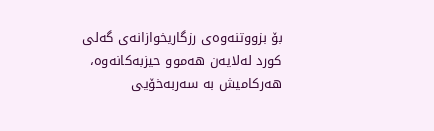بۆ بزووتنه‌وه‌ی‌ رزگاریخوازانه‌ی‌ گه‌لی‌ كورد له‌لایه‌ن هه‌موو حیزبه‌كانه‌وه‌، هه‌ركامیش به‌ سه‌ربه‌خۆیی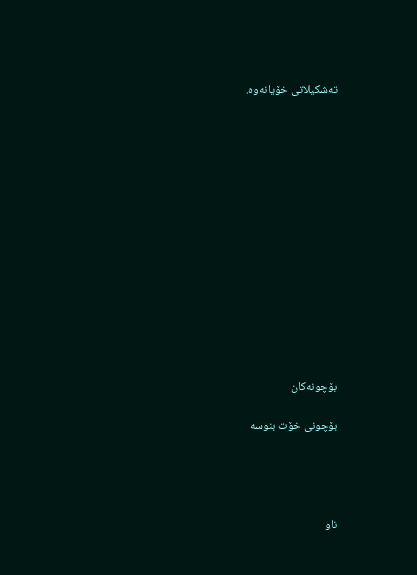ته‌شكیلاتی‌ خۆیانه‌وه‌.














بۆچونه‌کان

بۆچونی خۆت بنوسه‌




ناو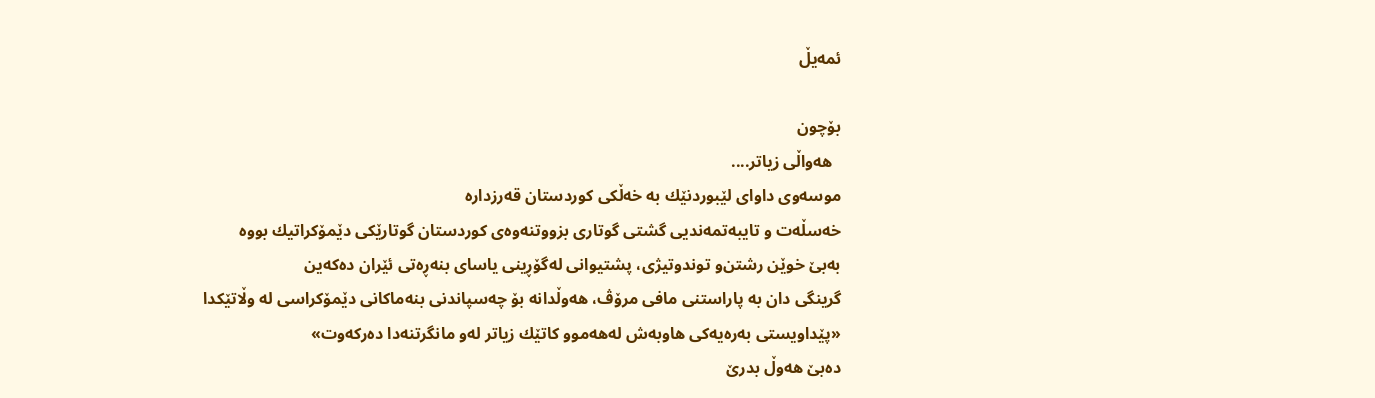ئمه‌یڵ

بۆچون
  هه‌واڵی زیاتر....
موسه‌وی داوای لێبوردنێك به‌ خه‌ڵكی كوردستان قه‌رزداره‌
خه‌سڵه‌ت و تایبه‌تمه‌ندیی‌ گشتی‌ گوتاری‌ بزووتنه‌وه‌ی‌ كوردستان گوتارێكی‌ دێمۆكراتیك بووه‌
به‌بێ‌ خوێن رشتن‌و توند‌وتیژی‌، پشتیوانی‌ له‌گۆڕینی‌ یاسای‌ بنه‌ڕه‌تی‌ ئێران ده‌كه‌ین
گرینگی دان به‌ پاراستنی مافی مرۆڤ، هه‌وڵدانه‌ بۆ چه‌سپاندنی بنه‌ماكانی دێمۆكراسی له‌ وڵاتێكدا
«پێداویستی‌ به‌ره‌یه‌كی‌ هاوبه‌ش له‌هه‌موو كاتێك زیاتر له‌و مانگرتنه‌دا ده‌ركه‌وت»
ده‌بێ هه‌وڵ بدرێ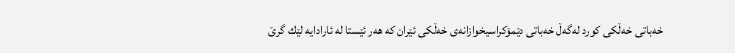خه‌باتی خه‌ڵكی كورد له‌گه‌ڵ خه‌باتی دێمۆكراسیخوازانه‌ی خه‌ڵكی ئێران كه‌ هه‌ر ئێستا له‌ ئارادایه‌ لێك گرێ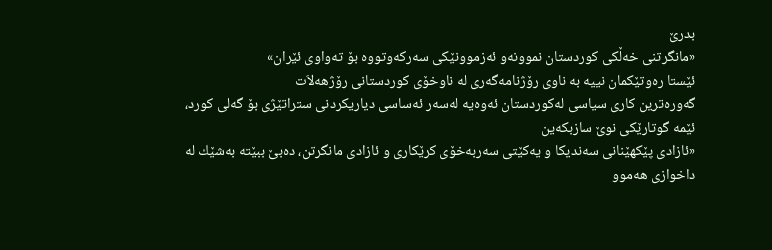بدرێ
«مانگرتنی خه‌ڵكی كوردستان نموونه‌و ئه‌زموونێكی سه‌ركه‌وتووه‌ بۆ ته‌واوی ئێران»
ئێستا ره‌وتێكمان نییه‌ به‌ ناوی رۆژنامه‌گه‌ری‌ له‌ ناوخۆی‌ كوردستانی‌ رۆژهه‌لاَت
گه‌وره‌ترین كاری سیاسی له‌كوردستان ئه‌وه‌یه‌ له‌سه‌ر ئه‌ساسی دیاریكردنی ستراتێژی بۆ گه‌لی كورد، ئێمه‌ گوتارێكی نوێ سازبكه‌ین
«ئازادی‌ پێكهێنانی‌ سه‌ندیكا و یه‌كێتی سه‌ربه‌خۆی‌ كرێكاری‌ و ئازادی‌ مانگرتن، ده‌بێ‌ ببێته‌ به‌شێك له‌ داخوازی‌ هه‌موو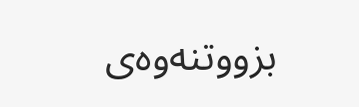بزووتنه‌وه‌ی‌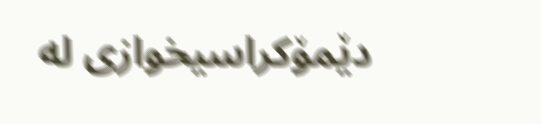دێمۆكراسیخوازی‌ له‌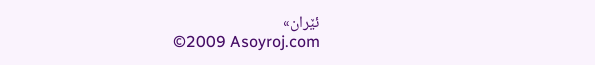ئێران»
©2009 Asoyroj.com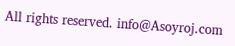All rights reserved. info@Asoyroj.com